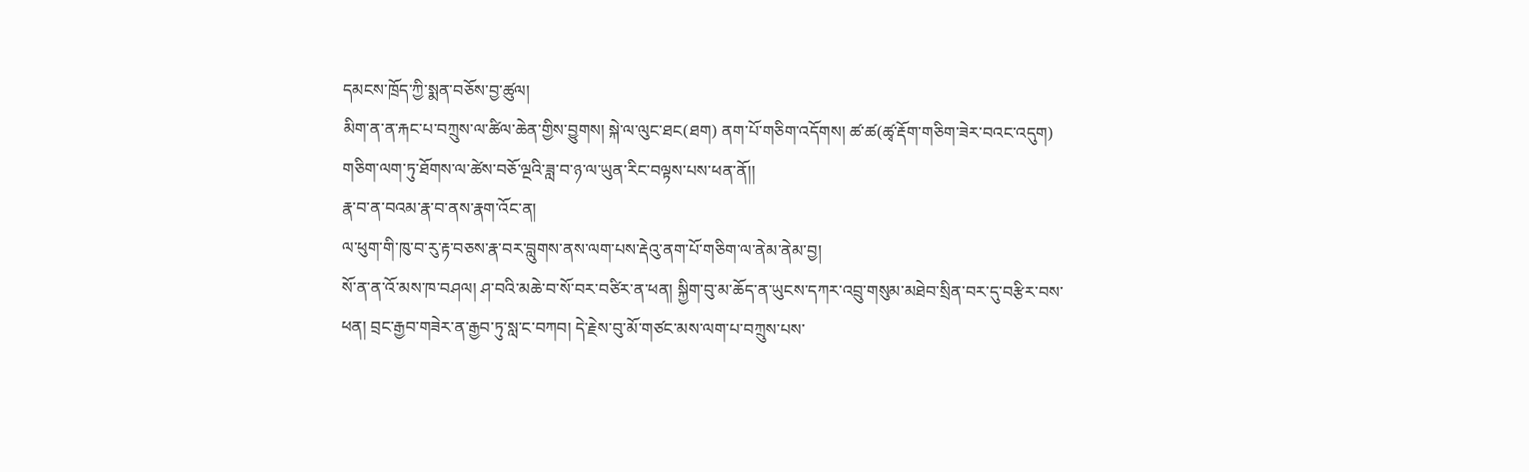དམངས་ཁྲོད་ཀྱི་སྨན་བཅོས་བྱ་ཚུལ།
མིག་ན་ན་རྐང་པ་བཀྲུས་ལ་ཚིལ་ཆེན་གྱིས་བྱུགས། སྐེ་ལ་ལུང་ཐང(ཐག) ནག་པོ་གཅིག་འདོགས། ཚ་ཚ(ཚྭ་རྡོག་གཅིག་ཟེར་བའང་འདུག) གཅིག་ལག་ཏུ་ཐོགས་ལ་ཚེས་བཅོ་ལྔའི་ཟླ་བ་ཉ་ལ་ཡུན་རིང་བལྟས་པས་ཕན་ནོ།།
རྣ་བ་ན་བའམ་རྣ་བ་ནས་རྣག་འོང་ན།
ལ་ཕུག་གི་ཁུ་བ་རུ་རྟ་བཅས་རྣ་བར་བླུགས་ནས་ལག་པས་རྡེའུ་ནག་པོ་གཅིག་ལ་ནེམ་ནེམ་བྱ།
སོ་ན་ན་འོ་མས་ཁ་བཤལ། ཤ་བའི་མཆེ་བ་སོ་བར་བཙིར་ན་ཕན། སྐྱིག་བུ་མ་ཆོད་ན་ཡུངས་དཀར་འབྲུ་གསུམ་མཐེབ་སྲིན་བར་དུ་བརྩིར་བས་ཕན། བྲང་རྒྱབ་གཟེར་ན་རྒྱབ་ཏུ་སླ་ང་བཀབ། དེ་རྗེས་བུ་མོ་གཙང་མས་ལག་པ་བཀྲུས་པས་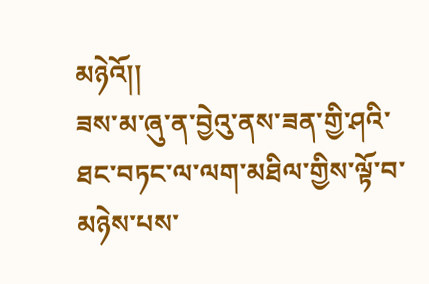མཉེའོ།།
ཟས་མ་ཞུ་ན་བྱེའུ་ནས་ཟན་གྱི་ཤའི་ཐང་བཏང་ལ་ལག་མཐིལ་གྱིས་ལྟོ་བ་མཉེས་པས་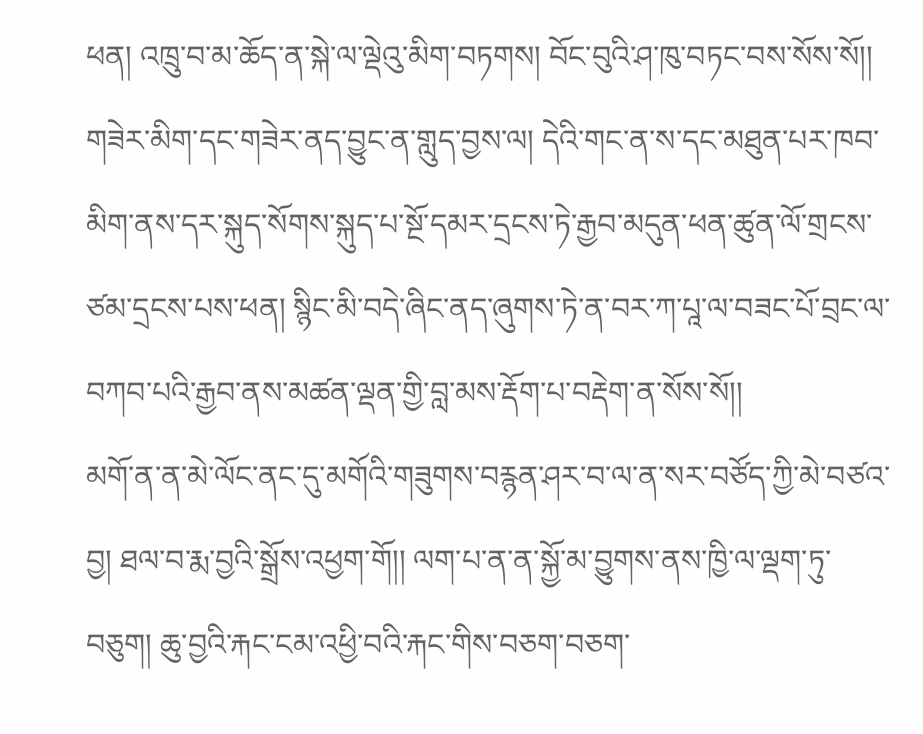ཕན། འཁྲུ་བ་མ་ཆོད་ན་སྐེ་ལ་ལྡེའུ་མིག་བཏགས། བོང་བུའི་ཤ་ཁུ་བཏང་བས་སོས་སོ།། གཟེར་མིག་དང་གཟེར་ནད་བྱུང་ན་གླུད་བྱས་ལ། དེའི་གང་ན་ས་དང་མཐུན་པར་ཁབ་མིག་ནས་དར་སྐུད་སོགས་སྐུད་པ་སྔོ་དམར་དྲངས་ཏེ་རྒྱབ་མདུན་ཕན་ཚུན་ལོ་གྲངས་ཙམ་དྲངས་པས་ཕན། སྙིང་མི་བདེ་ཞིང་ནད་ཞུགས་ཏེ་ན་བར་ཀ་པཱ་ལ་བཟང་པོ་བྲང་ལ་བཀབ་པའི་རྒྱབ་ནས་མཚན་ལྡན་གྱི་བླ་མས་རྡོག་པ་བརྡེག་ན་སོས་སོ།།
མགོ་ན་ན་མེ་ལོང་ནང་དུ་མགོའི་གཟུགས་བརྙན་ཤར་བ་ལ་ན་སར་བཙོད་ཀྱི་མེ་བཙའ་བྱ། ཐལ་བ་རྨ་བྱའི་སྒྲོས་འཕྱག་གོ།། ལག་པ་ན་ན་སྐྱོ་མ་བྱུགས་ནས་ཁྱི་ལ་ལྡག་ཏུ་བཅུག། ཆུ་བྱའི་རྐང་ངམ་འཕྱི་བའི་རྐང་གིས་བཅག་བཅག་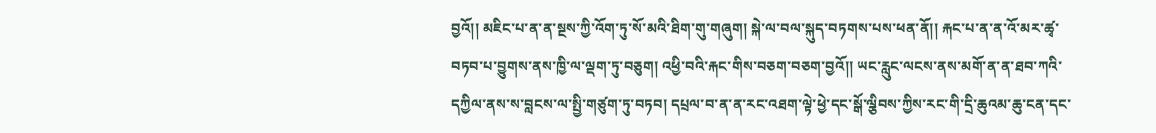བྱའོ།། མཇིང་པ་ན་ན་སྔས་ཀྱི་འོག་ཏུ་སོ་མའི་ཐིག་གུ་གཞུག། སྐེ་ལ་བལ་སྐུད་བཏགས་པས་ཕན་ནོ།། རྐང་པ་ན་ན་འོ་མར་ཚྭ་བཏབ་པ་བྱུགས་ནས་ཁྱི་ལ་ལྡག་ཏུ་བཅུག། འཕྱི་བའི་རྐང་གིས་བཅག་བཅག་བྱའོ།། ཡང་རླུང་ལངས་ནས་མགོ་ན་ན་ཐབ་ཀའི་དཀྱིལ་ནས་ས་བླངས་ལ་སྤྱི་གཙུག་ཏུ་བཏབ། དཔྲལ་བ་ན་ན་རང་འཐག་ལྟེ་ཕྱེ་དང་སྒོ་ལྕིབས་ཀྱིས་རང་གི་དྲི་ཆུའམ་ཆུ་ངན་དང་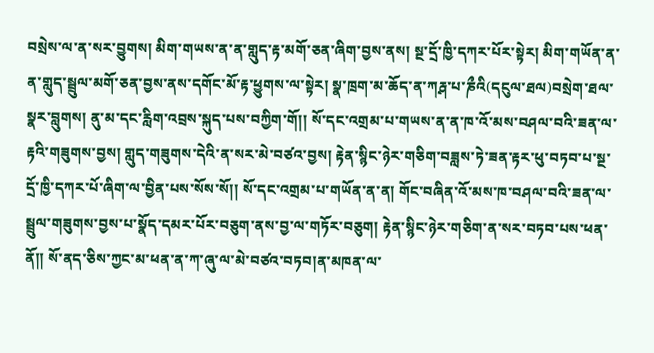བསྲེས་ལ་ན་སར་བྱུགས། མིག་གཡས་ན་ན་གླུད་རྟ་མགོ་ཅན་ཞིག་བྱས་ནས། སྔ་དྲོ་ཁྱི་དཀར་པོར་སྟེར། མིག་གཡོན་ན་ན་གླུད་སྦྲུལ་མགོ་ཅན་བྱས་ནས་དགོང་མོ་རྟ་ཕྱུགས་ལ་སྟེར། སྣ་ཁྲག་མ་ཆོད་ན་ཀརྴ་པ་ཎྀའི(དངུལ་ཐལ)བསྲེག་ཐལ་སྣར་བླུགས། ནུ་མ་དང་རླིག་འབྲས་སྐུད་པས་བཀྱིག་གོ།། སོ་དང་འགྲམ་པ་གཡས་ན་ན་ཁ་འོ་མས་བཤལ་བའི་ཟན་ལ་རྟའི་གཟུགས་བྱས། གླུད་གཟུགས་དེའི་ན་སར་མེ་བཙའ་བྱས། རྟེན་སྙིང་ཉེར་གཅིག་བཟླས་ཏེ་ཟན་རྟར་ཕུ་བཏབ་པ་སྔ་དྲོ་ཁྱི་དཀར་པོ་ཞིག་ལ་བྱིན་པས་སོས་སོ།། སོ་དང་འགྲམ་པ་གཡོན་ན་ན། གོང་བཞིན་འོ་མས་ཁ་བཤལ་བའི་ཟན་ལ་སྦྲུལ་གཟུགས་བྱས་པ་སྣོད་དམར་པོར་བཅུག་ནས་བྱ་ལ་གཏོར་བཅུག། རྟེན་སྙིང་ཉེར་གཅིག་ན་སར་བཏབ་པས་ཕན་ནོ།། སོ་ནད་ཅིས་ཀྱང་མ་ཕན་ན་ཀ་ཞུ་ལ་མེ་བཙའ་བཏབ།ན་མཁན་ལ་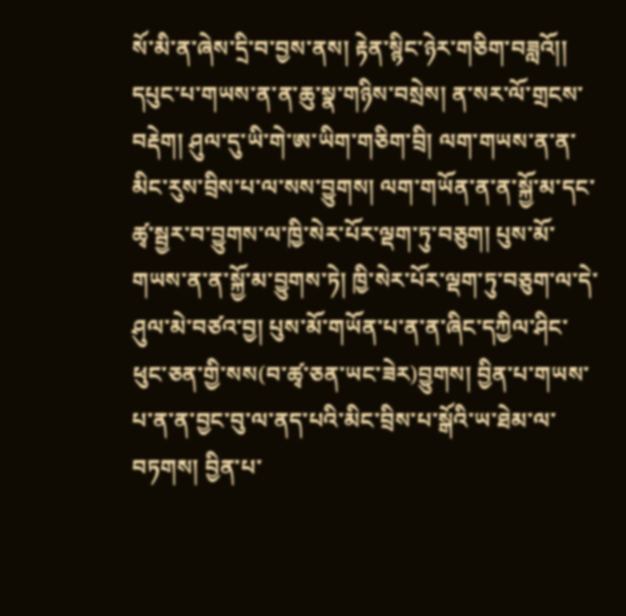སོ་མི་ན་ཞེས་དྲི་བ་བྱས་ནས། རྟེན་སྙིང་ཉེར་གཅིག་བཟླའོ།། དཔུང་པ་གཡས་ན་ན་ཆུ་སྣ་གཉིས་བསྲེས། ན་སར་ལོ་གྲངས་བརྡེག། ཤུལ་དུ་ཡི་གེ་ཨ་ཡིག་གཅིག་བྲི། ལག་གཡས་ན་ན་མིང་རུས་བྲིས་པ་ལ་སས་བྱུགས། ལག་གཡོན་ན་ན་སྐྱོ་མ་དང་ཚྭ་སྦྱར་བ་བྱུགས་ལ་ཁྱི་སེར་པོར་ལྡག་ཏུ་བཅུག། པུས་མོ་གཡས་ན་ན་སྐྱོ་མ་བྱུགས་ཏེ། ཁྱི་སེར་པོར་ལྡག་ཏུ་བཅུག་ལ་དེ་ཤུལ་མེ་བཙའ་བྱ། པུས་མོ་གཡོན་པ་ན་ན་ཞིང་དཀྱིལ་ཤིང་ཕུང་ཅན་གྱི་སས(བ་ཚྭ་ཅན་ཡང་ཟེར)བྱུགས། བྱིན་པ་གཡས་པ་ན་ན་བྱང་བུ་ལ་ནད་པའི་མིང་བྲིས་པ་སྒོའི་ཡ་ཐེམ་ལ་བཏགས། བྱིན་པ་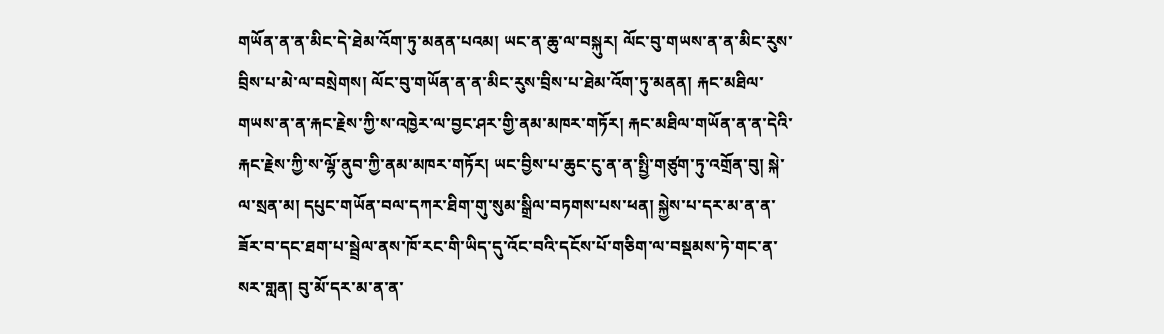གཡོན་ན་ན་མིང་དེ་ཐེམ་འོག་ཏུ་མནན་པའམ། ཡང་ན་ཆུ་ལ་བསྐུར། ལོང་བུ་གཡས་ན་ན་མིང་རུས་བྲིས་པ་མེ་ལ་བསྲེགས། ལོང་བུ་གཡོན་ན་ན་མིང་རུས་བྲིས་པ་ཐེམ་འོག་ཏུ་མནན། རྐང་མཐིལ་གཡས་ན་ན་རྐང་རྗེས་ཀྱི་ས་འཁྱེར་ལ་བྱང་ཤར་གྱི་ནམ་མཁར་གཏོར། རྐང་མཐིལ་གཡོན་ན་ན་དེའི་རྐང་རྗེས་ཀྱི་ས་ལྷོ་ནུབ་ཀྱི་ནམ་མཁར་གཏོར། ཡང་བྱིས་པ་ཆུང་ངུ་ན་ན་སྤྱི་གཙུག་ཏུ་འགྲོན་བུ། སྐེ་ལ་སྲན་མ། དཔུང་གཡོན་བལ་དཀར་ཐིག་གུ་སུམ་སྒྲིལ་བཏགས་པས་ཕན། སྐྱེས་པ་དར་མ་ན་ན་ཟོར་བ་དང་ཐག་པ་སྦྲེལ་ནས་ཁོ་རང་གི་ཡིད་དུ་འོང་བའི་དངོས་པོ་གཅིག་ལ་བསྡམས་ཏེ་གང་ན་སར་གླན། བུ་མོ་དར་མ་ན་ན་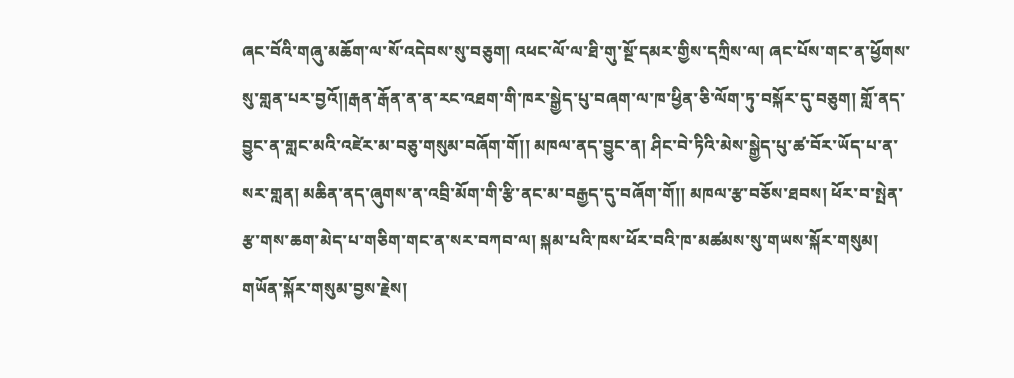ཞང་བོའི་གཞུ་མཆོག་ལ་སོ་འདེབས་སུ་བཅུག། འཕང་ལོ་ལ་ཐི་གུ་སྔོ་དམར་གྱིས་དཀྲིས་ལ། ཞང་པོས་གང་ན་ཕྱོགས་སུ་གླན་པར་བྱའོ།།རྒན་རྒོན་ན་ན་རང་འཐག་གི་ཁར་སྒྱེད་པུ་བཞག་ལ་ཁ་ཕྱིན་ཅི་ལོག་ཏུ་བསྐོར་དུ་བཅུག། གློ་ནད་བྱུང་ན་གླང་མའི་འཛེར་མ་བཅུ་གསུམ་བཞོག་གོ།། མཁལ་ནད་བྱུང་ན། ཤིང་བེ་ཏིའི་མེས་སྒྱེད་པུ་ཚ་བོར་ཡོད་པ་ན་སར་གླན། མཆིན་ནད་ཞུགས་ན་འབྲི་མོག་གི་རྩི་ནང་མ་བརྒྱད་དུ་བཞོག་གོ།། མཁལ་རྩ་བཅོས་ཐབས། ཕོར་བ་སྤེན་རྩ་གས་ཆག་མེད་པ་གཅིག་གང་ན་སར་བཀབ་ལ། སྐམ་པའི་ཁས་ཕོར་བའི་ཁ་མཚམས་སུ་གཡས་སྐོར་གསུམ། གཡོན་སྐོར་གསུམ་བྱས་རྗེས།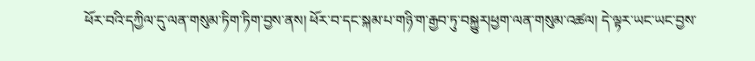ཕོར་བའི་དཀྱིལ་དུ་ལན་གསུམ་ཏིག་ཏིག་བྱས་ནས། ཕོར་བ་དང་སྐམ་པ་གཉི་ག་རྒྱབ་ཏུ་བསྐྱུར།ཕྱག་ལན་གསུམ་འཚལ། དེ་ལྟར་ཡང་ཡང་བྱས་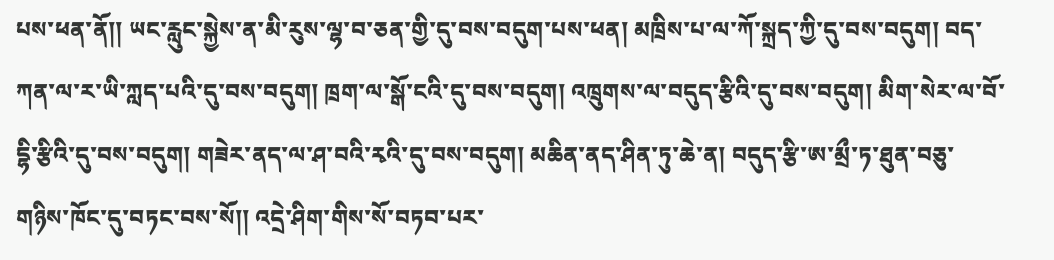པས་ཕན་ནོ།། ཡང་རླུང་སྐྱེས་ན་མི་རུས་ལྷ་བ་ཅན་གྱི་དུ་བས་བདུག་པས་ཕན། མཁྲིས་པ་ལ་ཀོ་སྐྲད་ཀྱི་དུ་བས་བདུག། བད་ཀན་ལ་ར་ཡི་ཀླད་པའི་དུ་བས་བདུག། ཁྲག་ལ་སྒོ་ངའི་དུ་བས་བདུག། འཁྲུགས་ལ་བདུད་རྩིའི་དུ་བས་བདུག། མིག་སེར་ལ་བོ་དྷི་རྩིའི་དུ་བས་བདུག། གཟེར་ནད་ལ་ཤ་བའི་རྭའི་དུ་བས་བདུག། མཆིན་ནད་ཤིན་ཏུ་ཆེ་ན། བདུད་རྩི་ཨ་མྲྀ་ཏ་ཐུན་བཅུ་གཉིས་ཁོང་དུ་བཏང་བས་སོ།། འདྲེ་ཤིག་གིས་སོ་བཏབ་པར་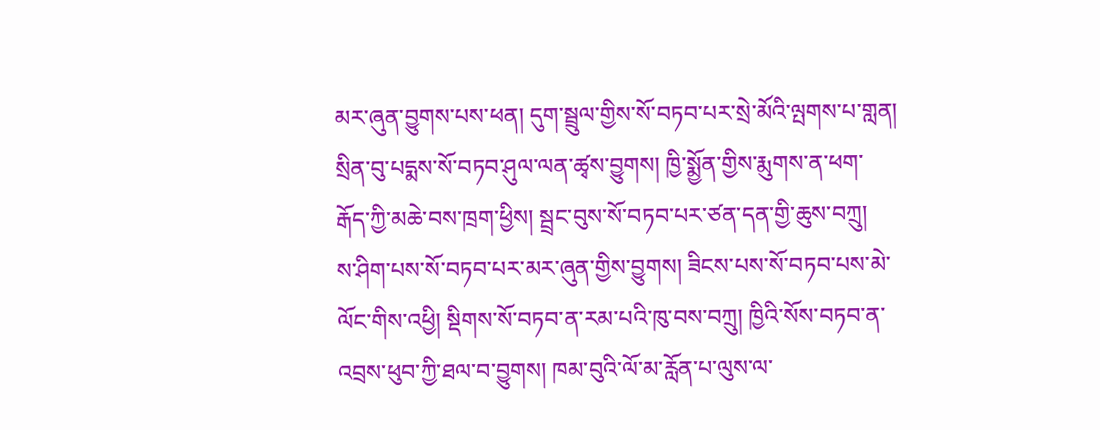མར་ཞུན་བྱུགས་པས་ཕན། དུག་སྦྲུལ་གྱིས་སོ་བཏབ་པར་སྲེ་མོའི་ལྤགས་པ་གླན། སྲིན་བུ་པདྨས་སོ་བཏབ་ཤུལ་ལན་ཚྭས་བྱུགས། ཁྱི་སྨྱོན་གྱིས་རྨུགས་ན་ཕག་རྒོད་ཀྱི་མཆེ་བས་ཁྲག་ཕྱིས། སྦྲང་བུས་སོ་བཏབ་པར་ཙན་དན་གྱི་ཆུས་བཀྲུ།
ས་ཤིག་པས་སོ་བཏབ་པར་མར་ཞུན་གྱིས་བྱུགས། ཟིངས་པས་སོ་བཏབ་པས་མེ་ལོང་གིས་འཕྱི། སྡིགས་སོ་བཏབ་ན་རམ་པའི་ཁུ་བས་བཀྲུ། ཁྱིའི་སོས་བཏབ་ན་འབྲས་ཕུབ་ཀྱི་ཐལ་བ་བྱུགས། ཁམ་བུའི་ལོ་མ་རློན་པ་ལུས་ལ་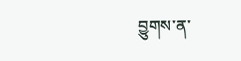བྱུགས་ན་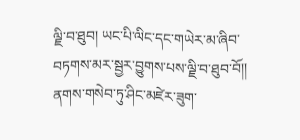ལྗི་བ་ཐུབ། ཡང་པི་ལིང་དང་གཡེར་མ་ཞིབ་བཏགས་མར་སྦྱར་བྱུགས་པས་ལྗི་བ་ཐུབ་བོ།། ནགས་གསེབ་ཏུ་ཤིང་མཛེར་ཟུག་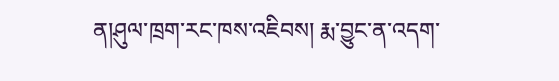ན།ཤུལ་ཁྲག་རང་ཁས་འཇིབས། རྨ་བྱུང་ན་འདག་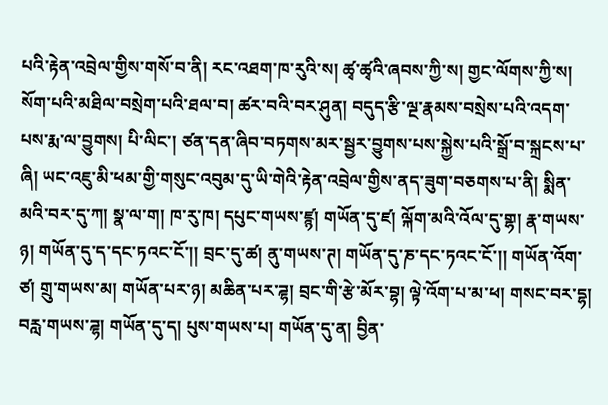པའི་རྟེན་འབྲེལ་གྱིས་གསོ་བ་ནི། རང་འཐག་ཁ་རུའི་ས། ཚྭ་ཚྭའི་ཞབས་ཀྱི་ས། གྱང་ལོགས་ཀྱི་ས། སོག་པའི་མཐིལ་བསྲེག་པའི་ཐལ་བ། ཚར་བའི་བར་ཤུན། བདུད་རྩི་ལྔ་རྣམས་བསྲེས་པའི་འདག་པས་རྨ་ལ་བྱུགས། པི་ལིང་། ཙན་དན་ཞིབ་བཏགས་མར་སྦྱར་བྱུགས་པས་སྐྱེས་པའི་སྒྲོ་བ་སྐྲངས་པ་ཞི། ཡང་འཇུ་མི་ཕམ་གྱི་གསུང་འབུམ་དུ་ཡི་གེའི་རྟེན་འབྲེལ་གྱིས་ནད་ཟུག་བཅགས་པ་ནི། སྨིན་མའི་བར་དུ་ཀ། སྣ་ལ་ག། ཁ་རུ་ཁ། དཔུང་གཡས་ཛྙ། གཡོན་དུ་ཛ། ལྐོག་མའི་འོལ་དུ་གྷ། རྣ་གཡས་ཉ། གཡོན་དུ་ད་དང་ཏའང་ངོ་།། བྲང་དུ་ཚ། ནུ་གཡས་ཊ། གཡོན་དུ་ཎ་དང་ཏའང་ངོ་།། གཡོན་འོག་ཙ། གྲུ་གཡས་མ། གཡོན་པར་ཉ། མཆིན་པར་ཌྷ། བྲང་གི་རྩེ་མོར་བྷ། ལྟེ་འོག་པ་མ་ཕ། གསང་བར་དྷ། བརླ་གཡས་ཌྷ། གཡོན་དུ་ད། པུས་གཡས་པ། གཡོན་དུ་ན། བྱིན་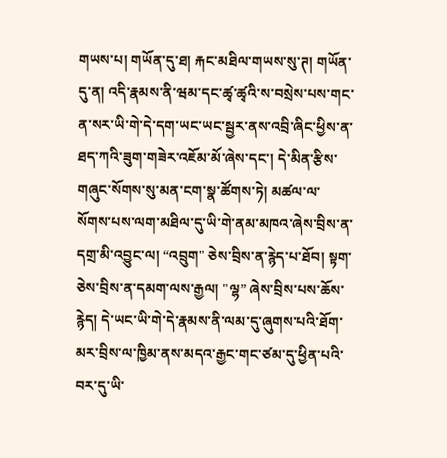གཡས་པ། གཡོན་དུ་ཐ། རྐང་མཐིལ་གཡས་སུ་ཊ། གཡོན་དུ་ན། འདི་རྣམས་ནི་ཝམ་དང་ཚྭ་ཚྭའི་ས་བསྲེས་པས་གང་ན་སར་ཡི་གེ་དེ་དག་ཡང་ཡང་སྦྱར་ནས་འབྲི་ཞིང་ཕྱིས་ན་ཐད་ཀའི་ཟུག་གཟེར་འཇོམ་མོ་ཞེས་དང་། དེ་མིན་རྩིས་གཞུང་སོགས་སུ་མན་ངག་སྣ་ཚོགས་ཏེ། མཚལ་ལ་སོགས་པས་ལག་མཐིལ་དུ་ཡི་གེ་ནམ་མཁའ་ཞེས་བྲིས་ན་དགྲ་མི་འབྱུང་ལ། “འབྲུག" ཅེས་བྲིས་ན་རྙེད་པ་ཐོབ། སྟག་ཅེས་བྲིས་ན་དམག་ལས་རྒྱལ། "ལྷ” ཞེས་བྲིས་པས་ཆོས་རྙེད། དེ་ཡང་ཡི་གེ་དེ་རྣམས་ནི་ལམ་དུ་ཞུགས་པའི་ཐོག་མར་བྲིས་ལ་ཁྱིམ་ནས་མདའ་རྒྱང་གང་ཙམ་དུ་ཕྱིན་པའི་བར་དུ་ཡི་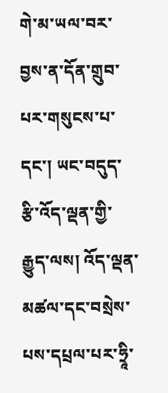གེ་མ་ཡལ་བར་བྱས་ན་དོན་གྲུབ་པར་གསུངས་པ་དང་། ཡང་བདུད་རྩི་འོད་ལྡན་གྱི་རྒྱུད་ལས། འོད་ལྡན་མཚལ་དང་བསྲེས་པས་དཔྲལ་པར་ཧྲཱི་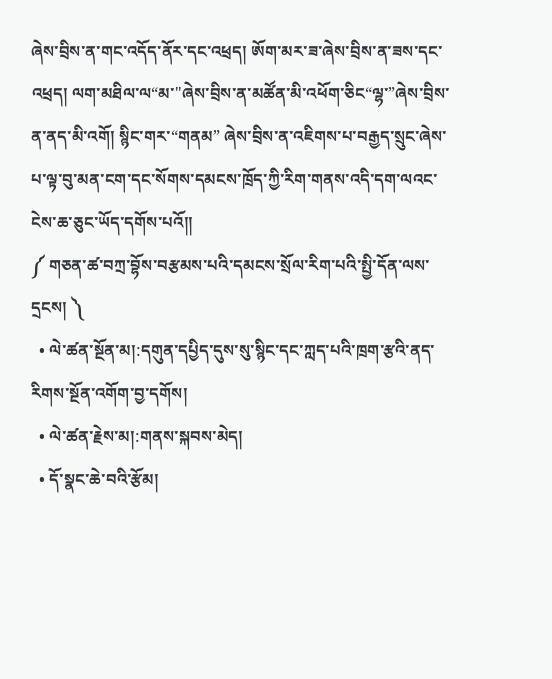ཞེས་བྲིས་ན་གང་འདོད་ནོར་དང་འཕྲད། ཨོག་མར་ཟ་ཞེས་བྲིས་ན་ཟས་དང་འཕྲད། ལག་མཐིལ་ལ“མ་"ཞེས་བྲིས་ན་མཚོན་མི་འཕོག་ཅིང“ལྷ་”ཞེས་བྲིས་ན་ནད་མི་འགོ། སྙིང་གར་“གནམ” ཞེས་བྲིས་ན་འཇིགས་པ་བརྒྱད་སྲུང་ཞེས་པ་ལྟ་བུ་མན་ངག་དང་སོགས་དམངས་ཁྲོད་ཀྱི་རིག་གནས་འདི་དག་ལའང་ངེས་ཆ་ཅུང་ཡོད་དགོས་པའོ།།
༼ གཅན་ཚ་བཀྲ་བྷོས་བརྩམས་པའི་དམངས་སྲོལ་རིག་པའི་སྤྱི་དོན་ལས་དྲངས། ༽
  • ལེ་ཚན་སྔོན་མ།:དགུན་དཔྱིད་དུས་སུ་སྙིང་དང་ཀླད་པའི་ཁྲག་རྩའི་ནད་རིགས་སྔོན་འགོག་བྱ་དགོས།
  • ལེ་ཚན་རྗེས་མ།:གནས་སྐབས་མེད།
  • དོ་སྣང་ཆེ་བའི་རྩོམ།